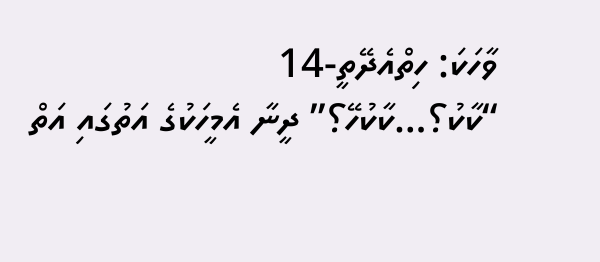ވާހަކަ: ހިތްއެދޭތީ-14
“ކާކު؟…ކާކުހޭ؟” ދީނާ އެމީހަކުގެ އަތުގައި އަތް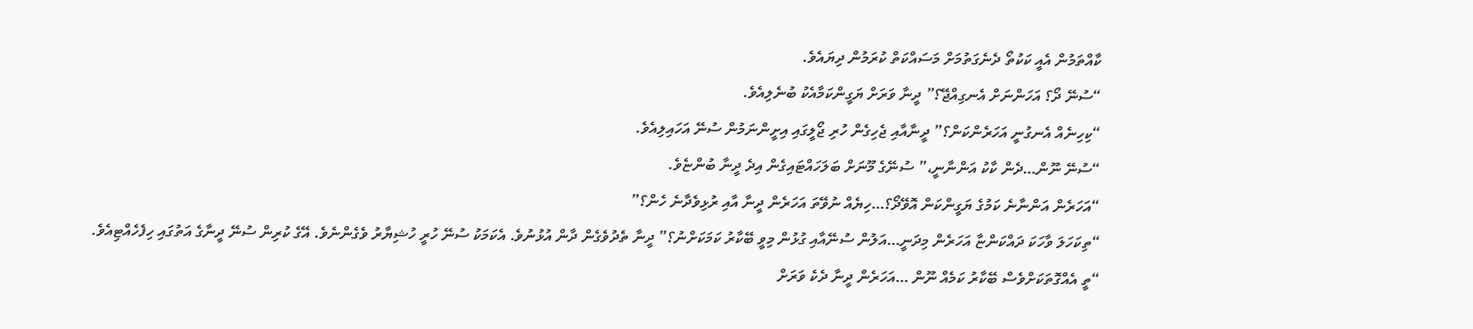ކާއްތަމުން އެއީ ކަކުތޯ ދެނެގަތުމަށް މަސައްކަތް ކުރަމުން ދިޔައެވެ.
“ސުނޭ ދޯ؟ އަހަންނަށް އެނގިއްޖޭ؟” ދީނާ ވަރަށް ޔަގީންކަމާއެކު ބުނެލިއެވެ.
“ކިހިނެއް އެނގުނީ އަހަރެންކަން؟” ދީނާއާއި ޖެހިގެން ހުރި ޖޯލީގައި އިށީންނަމުން ސުނޭ އަހައިލިއެވެ.
“ސުނޭ ނޫން…ދެން ކާކު އަންނާނީ،” ސުނޭގެ މޫނަށް ބަލަހައްޓައިގެން އިދެ ދީނާ ބުންޏެވެ.
“އަހަރެން އަންނާނެ ކަމުގެ ޔަގީންކަން އޮވޭދޯ؟…ހިޔެއް ނުވޭތަ އަހަރެން ދީނާ އާއި ރުޅިވެދާނެ ހެން؟”
“ތިކަހަލަ ވާހަކަ ދައްކަންޏާ އަހަރެން މިދަނީ…އަލުން ސުނޭއާއި ގުޅުން މިވީ ބޭކާރު ކަމަކަށްނު؟” ދީނާ ތެދުވެގެން ދާން އުޅުނުވެ. އެކަމަކު ސުނޭ ހުރީ ހުޝިޔާރު ވެގެންނެވެ. އޭގެ ކުރިން ސުނޭ ދީނާގެ އަތުގައި ހިފެހެއްޓިއެވެ.
“ތީ އެއްގޮތަކަށްވެސް ބޭކާރު ކަމެއް ނޫން …އަހަރެން ދީނާ ދެކެ ވަރަށް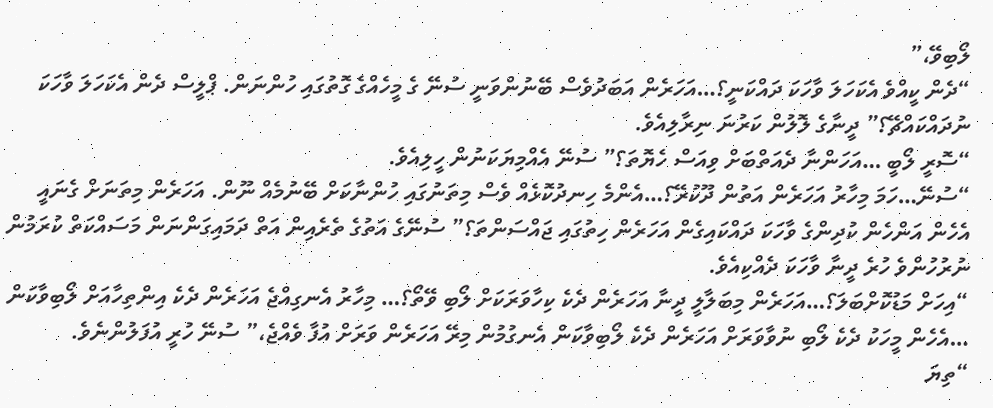ލޯބިވޭ،”
“ދެން ކީއްވެ އެކަހަލަ ވާހަކަ ދައްކަނީ؟…އަހަރެން އަބަދުވެސް ބޭނުންވަނީ ސުނޭ ގެ މީހެއްގެ ގޮތުގައި ހުންނަން. ޕްލީސް ދެން އެކަހަލަ ވާހަކަ ނުދައްކައްޗޭ؟” ދީނާގެ ލޮލުން ކަރުނަ ނިރާލިއެވެ.
“ސޮރީ ލޯބީ …އަހަންނާ ދެއަތްބަށް ވިއަސް ހެޔޮތަ؟” ސުނޭ އެއްމިޔަކަނުން ހީލިއެވެ.
“ސުނޭ…ހަމަ މިހާރު އަހަރެން އަތުން ދޫކުރޭ؟…އެންމެ ހިނދުކޮޅެއް ވެސް މިތަނުގައި ހުންނާކަށް ބޭނުމެއް ނޫން. އަހަރެން މިތަނަށް ގެނައީ އެހެން އަންހެން ކުދިންގެ ވާހަކަ ދައްކައިގެން އަހަރެން ހިތުގައި ޖައްސަންތަ؟” ސުނޭގެ އަތުގެ ތެރެއިން އަތް ދަމައިގަންނަން މަސައްކަތް ކުރަމުން ނުރުހުންވެ ހުރެ ދީނާ ވާހަކަ ދެއްކިއެވެ.
“އިހަށް މަޑުކޮށްބަލަ؟…އަހަރެން މިބަލާލީ ދީނާ އަހަރެން ދެކެ ކިހާވަރަކަށް ލޯބި ވޭތޯ؟… މިހާރު އެނގިއްޖެ އަހަރެން ދެކެ އިންތިހާއަށް ލޯބިވާކަން …އެހެން މީހަކު ދެކެ ލޯބި ނުވާވަރަށް އަހަރެން ދެކެ ލޯބިވާކަން އެނގުމުން މިރޭ އަހަރެން ވަރަށް އުފާ ވެއްޖެ،” ސުނޭ ހުރީ އުފަލުންނެވެ.
“ތިޔަ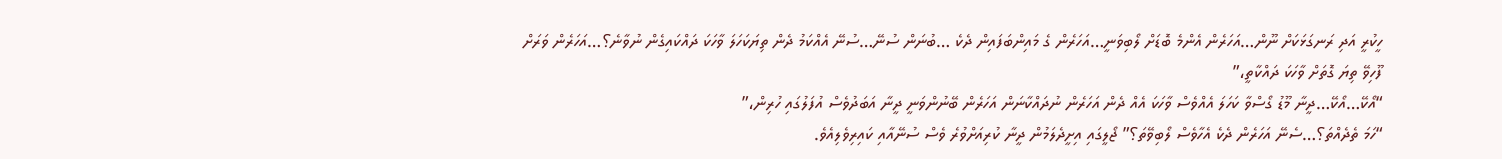ހީކުރީ އަދި ރަނގަޅަކަށް ނޫން…އަހަރެން އެންމެ ބޮޑަށް ލޯބިވަނީ…އަހަރެން ގެ މައިންބަފައިން ދެކެ …ބުނަން ސުނޭ…ސުނޭ އެއްކަމު ދެން ތިޔަކަހަލަ ވާހަކަ ދައްކައިގެން ނުވާނެ؟…އަހަރެން ވަރަށް ފޫހިވޭ ތިޔަ ގޮތަށް ވާހަކަ ދައްކާތީ،”
“އޯކޭ…އޯކޭ…ދީނާ މޫޑު ގޯސްވާ ކަހަލަ އެއްވެސް ވާހަކަ އެއް ދެން އަހަރެން ނުދައްކާނަން އަހަރެން ބޭނުންވަނީ ދީނާ އަބަދުވެސް އުފަލުގައި ހުރިން،”
“ހަމަ ތެދެއްތަ؟…ސެނޭ އަހަރެން ދެކެ އެހާވެސް ލޯބިވޭތަ؟” ޖޯލީގައި އިށީދެލަމުން ދީނާ ކުރިއަށްވުރެ ވެސް ސުނޭއާއި ކައިރިވެލިއެވެ.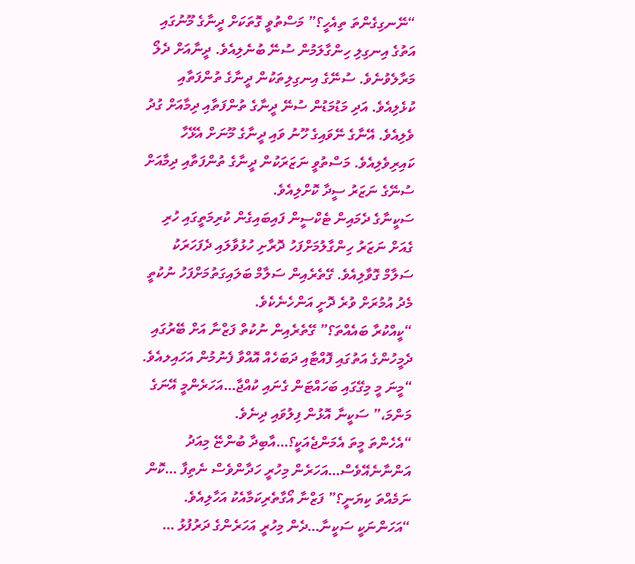“ނޭނގިގެންތަ ތިއެހީ؟” މަސްތުވީ ގޮތަކަށް ދީނާގެ މޫނުގައި އަތުގެ އިނގިލި ހިންގާލަމުން ސުނޭ ބުނެލިއެވެ. ދީނާއަށް ދެލޯ މަރާލެވުނެވެ. ސުނޭގެ އިނގިލިތަކުން ދީނާގެ ތުންފަތާއި ކުޅެލިއެވެ. އަދި މަޑުމަޑުން ސުނޭ ދީނާގެ ތުންފަތާއި ދިމާއަށް ގުދު ވެލިއެވެ. އޭނާގެ ނޭވައިގެ ހޫނު ވައި ދީނާގެ މޫނަށް އެޅޭހާ ކައިރިވެލިއެވެ. މަސްތުވީ ނަޒަރަކުން ދީނާގެ ތުންފަތާއި ދިމާއަށް ސުނޭގެ ނަޒަރު ސީދާ ކޮށްލިއެވެ.
ސަކީނާގެ ދެމައިން ޓެކްސީން ފައިބައިގެން ކުރިމަތީގައި ހުރި ގެއަށް ނަޒަރު ހިންގާލުމަށްފަހު ދޮރާށި ހުޅުވާލައި ދެފަހަރަކު ސަލާމް ގޮވާލިއެވެ. ގޭތެރެއިން ސަލާމް ބަލައިގަތުމަށްފަހު ނުކުތީ މެދު އުމުރަށް ވުރެ ދޮށީ އަންހެނެކެވެ.
“ކީއްކުރާ ބައެއްތަ؟” ގޭތެރެއިން ނުކުތް ފަޒްނާ އަށް ބޭރުގައި ދެމީހުންގެ އަތުގައި ފޮއްޓާއި ދަބަހެއް އޮއްވާ ފެނުމުން އަހައިލއެވެ.
“މީނަ މީ މިގޭގައި ބަހައްޓަން ގެނައި ކުއްޖާ…އަހަރެންމީ އޭނަގެ މަންމަ،” ސަކީނާ އޮޅުން ފިލުވައި ދިނެވެ.
“އެހެންތަ މީތަ އެމަންޖެއަކީ؟…އާބިދާ ބުންޏޭ މިއަދު އަންނާނެއޭވެސް…އަހަރެން މިހުރީ ހަދާންވެސް ނެތިފާ …ކޮން ނަމެއްތަ ކިޔަނީ؟” ފަޒްނާ އޯގާތެރިކަމާއެކު އަހާލިއެވެ.
“އަހަންނަކީ ސަކީނާ…ދެން މިހުރީ އަހަރެންގެ ދަރުފުޅު …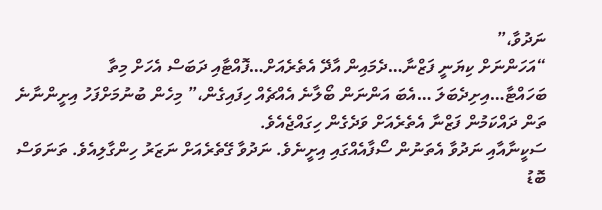ނަދުވާ،”
“އަހަންނަށް ކިޔަނީ ފަޒްނާ…ދެމައިން އާދޭ އެތެރެއަށް…ފޮއްޓާއި ދަބަސް އެހަށް މިތާ ބަހައްޓާ…އިށިދެބަލަ …އެބަ އަންނަން ބޯލާނެ އެއްޗެއް ހިފައިގެން،” މިހެން ބުނުމަށްފަހު އިށީންނާނެ ތަން ދައްކަމުން ފަޒްނާ އެތެރެއަށް ވަދެގެން ހިގައްޖެއެވެ.
ސަކީނާއާއި ނަދުވާ އެތަނުން ސޯފާއެއްގައި އިށީނެވެ. ނަދުވާ ގޭތެރެއަށް ނަޒަރު ހިންގާލިއެވެ. ތަނަވަސް ބޮޑު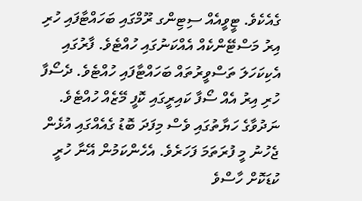ގެއެކެވެ. ޓީވީއެއް ސިޓިންގ ރޫމްގައި ބަހައްޓާފައި ހުރި އިރު މަސްޓޭންކެއް އެއްކަނުގައި ހުއްޓެވެ. ފާރުގައި އެކިކަހަލަ ތަސްވީރުތައް ބަހައްޓާފައި ހުއްޓެވެ. ދެސޯފާ ހުރި އިރު އެއް ސޯފާ ކައިރީގައި ކޮފީ މޭޒެއް ހުއްޓެވެ. ނަދުވާގެ ހަޔާތުގައި ވެސް މިފަދަ ބޮޑު ގެއެއްގައި އުޅެން ޖެހުނު މީ ފުރަތަމަ ފަހަރެވެ. އެހެންކަމުން އޭނާ ހުރީ ކުޑަކޮށް ހާސްވެ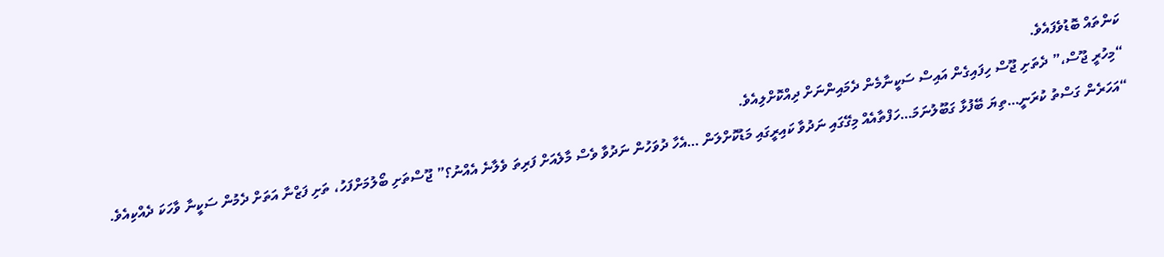ކަންތައް ބޮޑުވެފައެވެ.
“މިހުރީ ޖޫސް،” ދެތަށި ޖޫސް ހިފައިގެން އައިސް ސަކީނާމެން ދެމައިންނަށް ދިއްކޮށްލިއެވެ.
“އަހަރެން ގަސްތު ކުރަނީ…ތިޔަ ބޭފުޅާ ގަބޫލުނަމަ…ހަފްތާއެއް މިގޭގައި ނަދުވާ ކައިރީގައި މަޑުކޮށްލަން …އެހާ ދުވަހުން ނަދުވާ ވެސް މާލެއަށް ފަރިތަ ވެލާނެ އެއްނު؟” ޖޫސްތަށި ބޯލުމަށްފަހު، ތަށި ފަޒްނާ އަތަށް ދެމުން ސަކީނާ ވާހަކަ ދެއްކިއެވެ.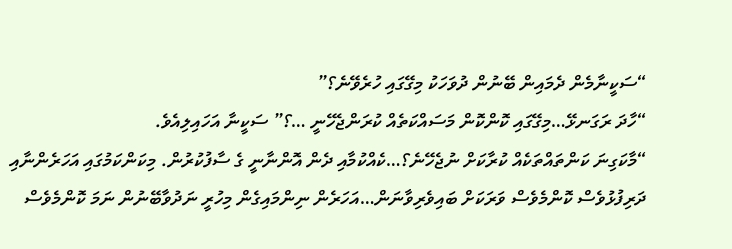“ސަކީނާމެން ދެމައިން ބޭނުން ދުވަހަކު މިގޭގައި ހުރެވޭނެ؟”
“ހާދަ ރަގަނޅޭ…މިގޭގައި ކޮންކޮން މަސައްކަތެއް ކުރަންޖެހޭނީ …؟” ސަކީނާ އަހައިލިއެވެ.
“މާކަގިނަ ކަންތައްތަކެއް ކުރާކަށް ނުޖެހޭނެ؟…ކެއްކުމާއި ދެން އޮންނާނީ ގެ ސާފުކުރުން. މިކަންކަމުގައި އަހަރެންނާއި ދަރިފުޅުވެސް ކޮންމެވެސް ވަރަކަށް ބައިވެރިވާނަން…އަހަރެން ނިންމައިގެން މިހުރީ ނަދުވާބޭނުން ނަމަ ކޮންމެވެސް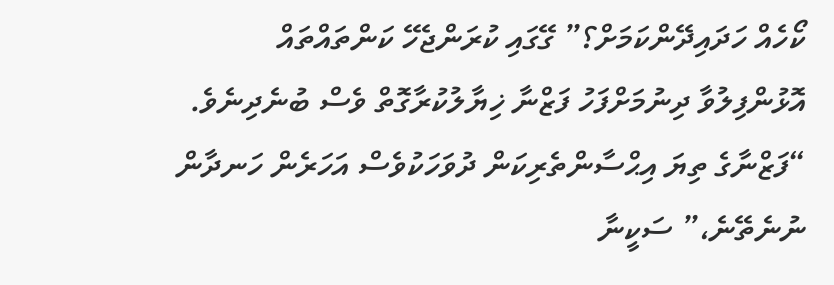ކޯހެއް ހަދައިދޭންކަމަށް؟” ގޭގައި ކުރަންޖެހޭ ކަންތައްތައް އޮޅުންފިލުވާ ދިނުމަށްފަހު ފަޒްނާ ޚިޔާލުކުރާގޮތް ވެސް ބުނެދިނެވެ.
“ފަޒްނާގެ ތިޔަ އިޙްސާންތެރިކަން ދުވަހަކުވެސް އަހަރެން ހަނދާން ނުނެތޭނެ،” ސަކީނާ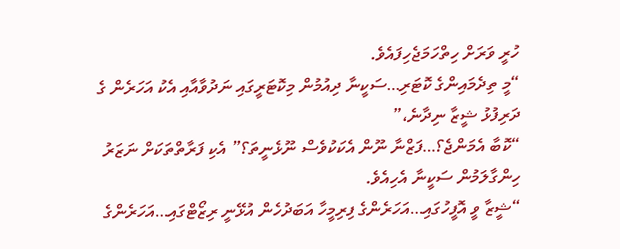ހުރީ ވަރަށް ހިތްހަމަޖެހިފައެވެ.
“މީ ތިދެމައިންގެ ކޮޓަރި…ސަކީނާ ދިއުމުން މިކޮޓަރީގައި ނަދުވާއާއި އެކު އަހަރެން ގެ ދަރިފުޅު ޝީޒާ ނިދާނެ،”
“ކޮބާ އެމަންޖެ؟…ފަޒްނާ ނޫން އެކަކުވެސް ނޫޅެނީތަ؟” އެކި ފަރާތްތަކަށް ނަޒަރު ހިންގާލަމުން ސަކީނާ އެހިއެވެ.
“ޝީޒާ ވީ އޮފީހުގައި…އަހަރެންގެ ފިރިމީހާ އަބަދުހެން އުޅޭނީ ރިޒޯޓްގައި…އަހަރެންގެ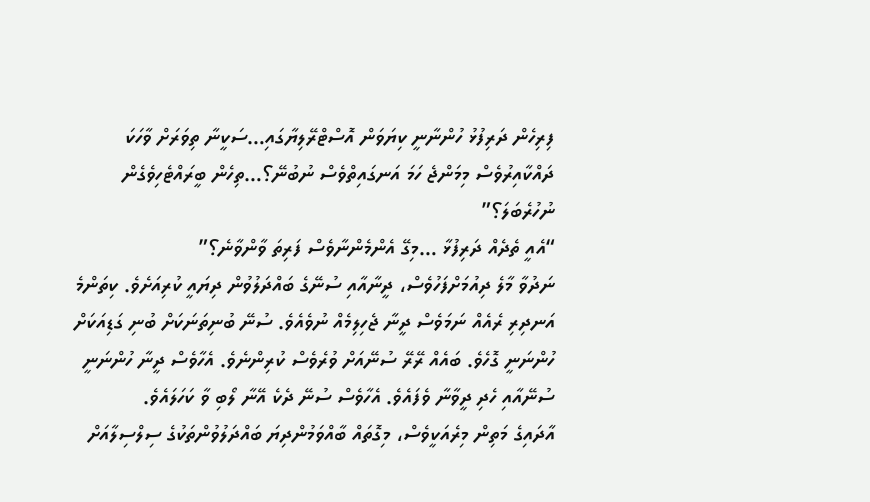ފިރިހެން ދަރިފުޅު ހުންނާނީ ކިޔަވަން އޮސްޓްރޭލިޔާގައި…ސަކީނާ ތިވަރަށް ވާހަކަ ދައްކާއިރުވެސް މިމަންޖެ ހަމަ އަނގައިތްވެސް ނުބުނޭ؟…ތިހެން ބީރައްޓެހިވެގެން ނުހުރެބަލަ؟”
“އެއީ ތެދެއް ދަރިފުޅާ …މިގޭ އެންމެންނާވެސް ފަރިތަ ވާންވާނެ؟”
ނަދުވާ މާލެ ދިއުމަށްފަހުވެސް، ދީނާއާއި ސުނޭގެ ބައްދަލުވުން ދިޔައީ ކުރިއަށެވެ. ކިތަންމެ އަނދިރި ރެއެއް ނަމަވެސް ދީނާ ޖެހިލިމެއް ނުވެއެވެ. ސުނޭ ބުނިތަނަކަށް ބުނި ގަޑިއަކަށް ހުންނަނީ ގޮހެވެ. ބައެއް ރޭރޭ ސުނޭއަށް ވުރެވެސް ކުރިންނެވެ. އެހާވެސް ދީނާ ހުންނަނީ ސުނޭއާއި ހެދި ދީވާނާ ވެފައެވެ. އެހާވެސް ސުނޭ ދެކެ އޭނާ ލޯބި ވާ ކަހަލައެވެ.
އާދައިގެ މަތިން މިރެއަކީވެސް، މިގޮތައް ބާއްވަމުންދިޔަ ބައްދަލުވުންތަކުގެ ސިލްސިލާއަށް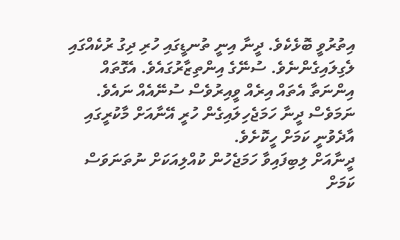އިތުރުވީ ބޮޅެކެވެ. ދީނާ އިނީ ތުނޑީގައި ހުރި ދިގު ރުކެއްގައި ލެގިލައިގެންނެވެ. ސުނޭގެ އިންތިޒާރުގައެވެ. އެގޮތައް އިންނަތާ އެތައް އިރެއް ވީއިރުވެސް ސުނޭއެއް ނައެވެ. ނަމަވެސް ދީނާ ހަމަޖެހިލައިގެން ހުރީ އޭނާއަށް މާކުރީގައި އާދެވުނީ ކަމަށް ހީކޮށެވެ.
ދީނާއަށް ލިބިފައިވާ ހަމަޖެހުން ކުއްލިއަކަށް ނުތަނަވަސް ކަމަށް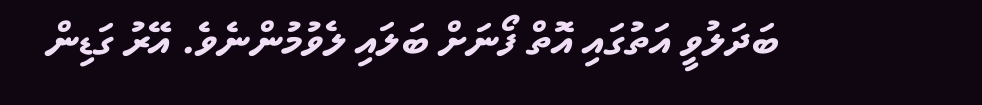ބަދަލުވީ އަތުގައި އޮތް ފޯނަށް ބަލައި ލެވުމުންނެވެ. އޭރު ގަޑިން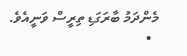މެންދަމު ބާރަގަޑި ތިރީސް ވަނީއެވެ.
  •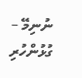ނުނިމޭ –
ގުޅުންހުރި